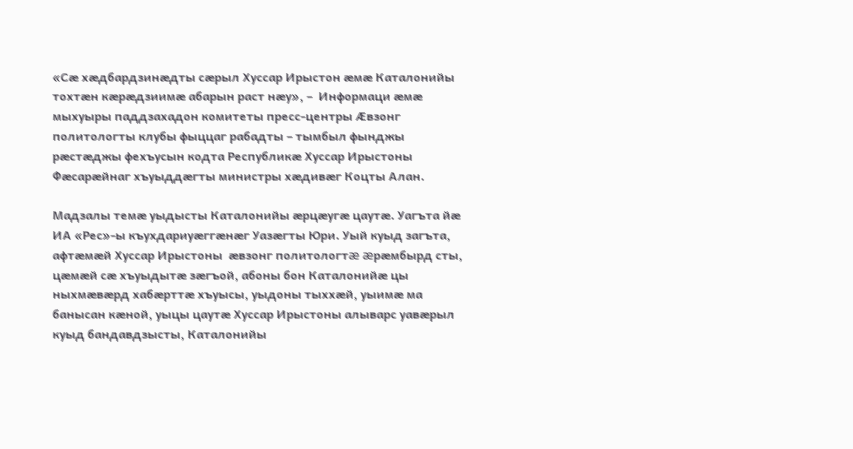«Сæ хæдбардзинæдты сæрыл Хуссар Ирыстон æмæ Каталонийы тохтæн кæрæдзиимæ абарын раст нæу», –  Информаци æмæ мыхуыры паддзахадон комитеты пресс-центры Æвзонг политологты клубы фыццаг рабадты – тымбыл фынджы рæстæджы фехъусын кодта Республикæ Хуссар Ирыстоны Фæсарæйнаг хъуыддæгты министры хæдивæг Коцты Алан.

Мадзалы темæ уыдысты Каталонийы æрцæугæ цаутæ. Уагъта йæ ИА «Рес»-ы къухдариуæггæнæг Уазæгты Юри. Уый куыд загъта, афтæмæй Хуссар Ирыстоны  æвзонг политологтæ æрæмбырд сты, цæмæй сæ хъуыдытæ зæгъой, абоны бон Каталонийæ цы ныхмæвæрд хабæрттæ хъуысы, уыдоны тыххæй, уыимæ ма банысан кæной, уыцы цаутæ Хуссар Ирыстоны алыварс уавæрыл куыд бандавдзысты, Каталонийы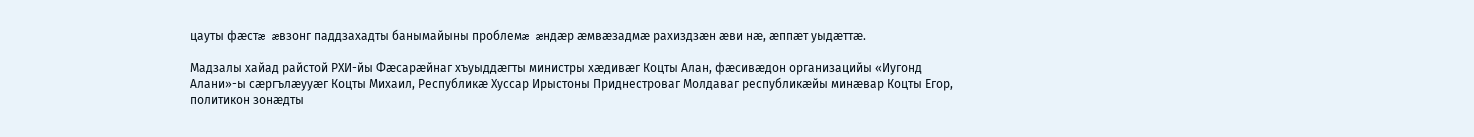цауты фæстæ æвзонг паддзахадты банымайыны проблемæ æндæр æмвæзадмæ рахиздзæн æви нæ, æппæт уыдæттæ.

Мадзалы хайад райстой РХИ-йы Фæсарæйнаг хъуыддæгты министры хæдивæг Коцты Алан, фæсивæдон организацийы «Иугонд Алани»-ы сæргълæууæг Коцты Михаил, Республикæ Хуссар Ирыстоны Приднестроваг Молдаваг республикæйы минæвар Коцты Егор, политикон зонæдты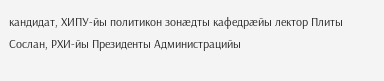кандидат, ХИПУ-йы политикон зонæдты кафедрæйы лектор Плиты Сослан, РХИ-йы Президенты Администрацийы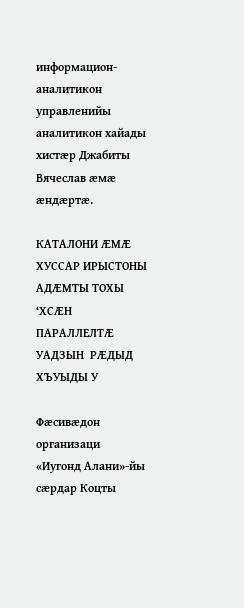информацион-аналитикон управленийы аналитикон хайады хистæр Джабиты Вячеслав æмæ æндæртæ.

КАТАЛОНИ ÆМÆ ХУССАР ИРЫСТОНЫ АДÆМТЫ ТОХЫ ‘ХСÆН ПАРАЛЛЕЛТÆ УАДЗЫН  РÆДЫД ХЪУЫДЫ У

Фæсивæдон организаци «Иугонд Алани»-йы сæрдар Коцты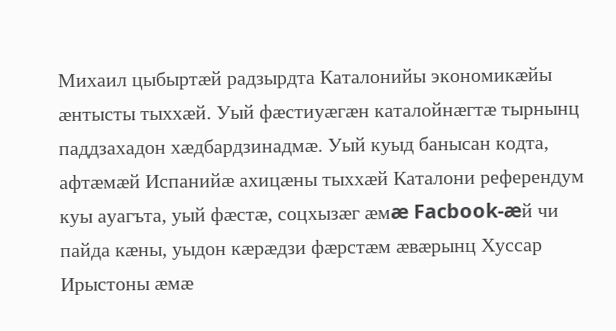Михаил цыбыртæй радзырдта Каталонийы экономикæйы æнтысты тыххæй. Уый фæстиуæгæн каталойнæгтæ тырнынц паддзахадон хæдбардзинадмæ. Уый куыд банысан кодта, афтæмæй Испанийæ ахицæны тыххæй Каталони референдум куы ауагъта, уый фæстæ, соцхызæг æмæ Facbook-æй чи пайда кæны, уыдон кæрæдзи фæрстæм æвæрынц Хуссар Ирыстоны æмæ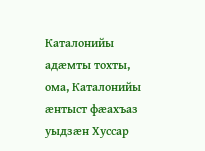Каталонийы адæмты тохты, ома, Каталонийы æнтыст фæахъаз уыдзæн Хуссар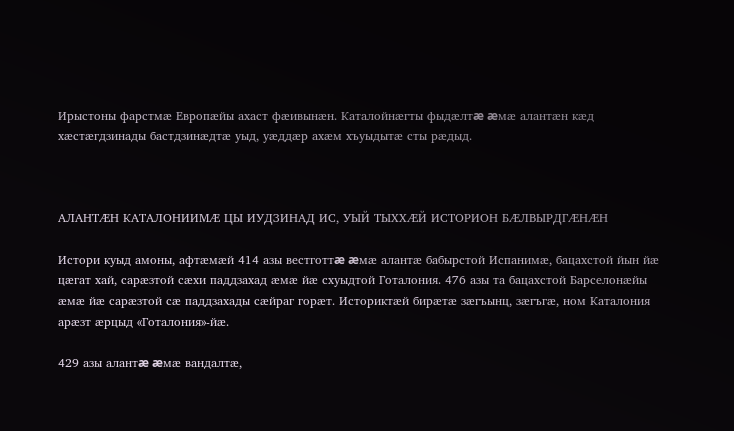Ирыстоны фарстмæ Европæйы ахаст фæивынæн. Каталойнæгты фыдæлтæ æмæ алантæн кæд хæстæгдзинады бастдзинæдтæ уыд, уæддæр ахæм хъуыдытæ сты рæдыд.



АЛАНТÆН КАТАЛОНИИМÆ ЦЫ ИУДЗИНАД ИС, УЫЙ ТЫХХÆЙ ИСТОРИОН БÆЛВЫРДГÆНÆН

Истори куыд амоны, афтæмæй 414 азы вестготтæ æмæ алантæ бабырстой Испанимæ, бацахстой йын йæ цæгат хай, сарæзтой сæхи паддзахад æмæ йæ схуыдтой Готалония. 476 азы та бацахстой Барселонæйы æмæ йæ сарæзтой сæ паддзахады сæйраг горæт. Историктæй бирæтæ зæгъынц, зæгъгæ, ном Каталония арæзт æрцыд «Готалония»-йæ.

429 азы алантæ æмæ вандалтæ,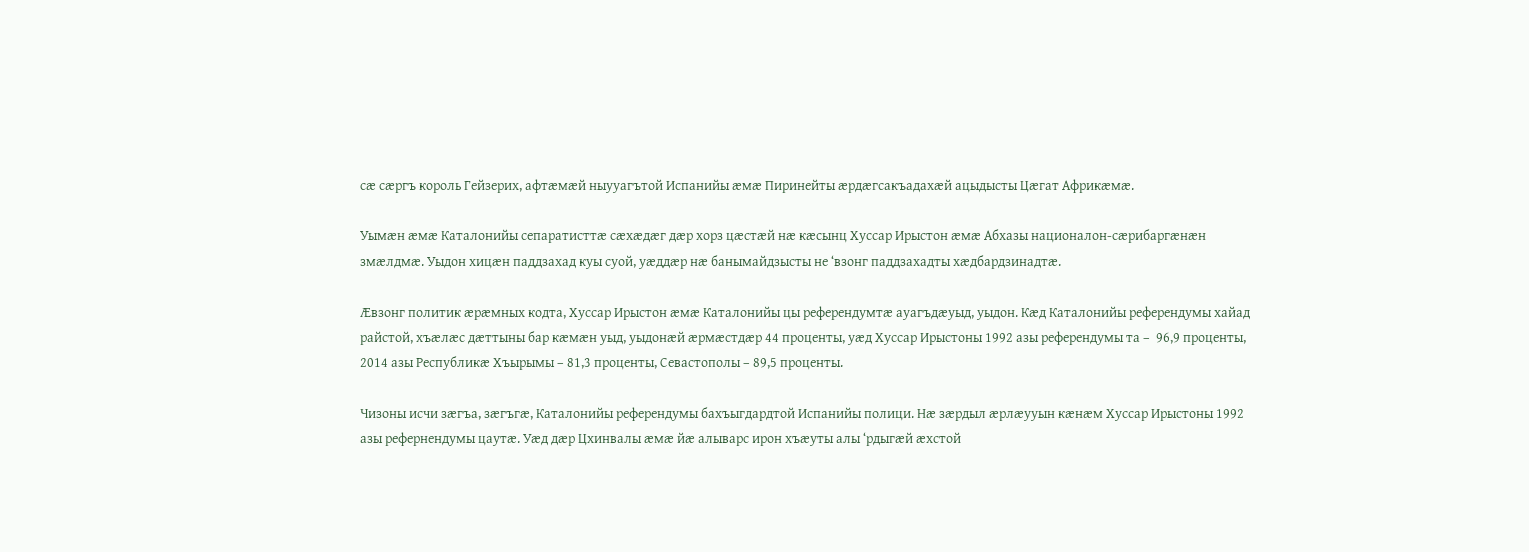сæ сæргъ король Гейзерих, афтæмæй ныууагътой Испанийы æмæ Пиринейты æрдæгсакъадахæй ацыдысты Цæгат Африкæмæ.

Уымæн æмæ Каталонийы сепаратисттæ сæхæдæг дæр хорз цæстæй нæ кæсынц Хуссар Ирыстон æмæ Абхазы националон-сæрибаргæнæн змæлдмæ. Уыдон хицæн паддзахад куы суой, уæддæр нæ банымайдзысты не ‘взонг паддзахадты хæдбардзинадтæ.

Æвзонг политик æрæмных кодта, Хуссар Ирыстон æмæ Каталонийы цы референдумтæ ауагъдæуыд, уыдон. Кæд Каталонийы референдумы хайад райстой, хъæлæс дæттыны бар кæмæн уыд, уыдонæй æрмæстдæр 44 проценты, уæд Хуссар Ирыстоны 1992 азы референдумы та –  96,9 проценты, 2014 азы Республикæ Хъырымы – 81,3 проценты, Севастополы – 89,5 проценты.

Чизоны исчи зæгъа, зæгъгæ, Каталонийы референдумы бахъыгдардтой Испанийы полици. Нæ зæрдыл æрлæууын кæнæм Хуссар Ирыстоны 1992 азы рефернендумы цаутæ. Уæд дæр Цхинвалы æмæ йæ алыварс ирон хъæуты алы ‘рдыгæй æхстой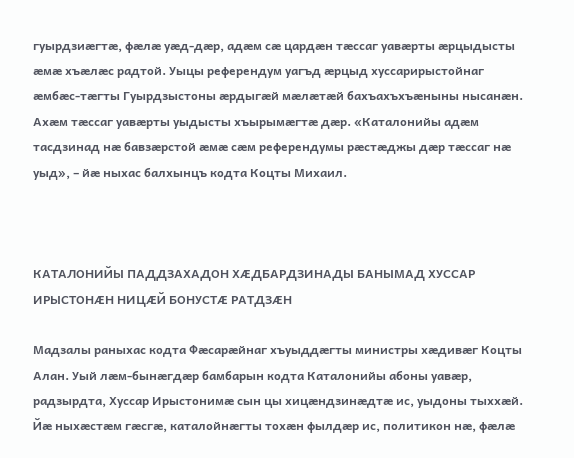гуырдзиæгтæ, фæлæ уæд-дæр, адæм сæ цардæн тæссаг уавæрты æрцыдысты æмæ хъæлæс радтой. Уыцы референдум уагъд æрцыд хуссарирыстойнаг æмбæс-тæгты Гуырдзыстоны æрдыгæй мæлæтæй бахъахъхъæныны нысанæн. Ахæм тæссаг уавæрты уыдысты хъырымæгтæ дæр. «Каталонийы адæм тасдзинад нæ бавзæрстой æмæ сæм референдумы рæстæджы дæр тæссаг нæ уыд», – йæ ныхас балхынцъ кодта Коцты Михаил.



КАТАЛОНИЙЫ ПАДДЗАХАДОН ХÆДБАРДЗИНАДЫ БАНЫМАД ХУССАР ИРЫСТОНÆН НИЦÆЙ БОНУСТÆ РАТДЗÆН

Мадзалы раныхас кодта Фæсарæйнаг хъуыддæгты министры хæдивæг Коцты Алан. Уый лæм-бынæгдæр бамбарын кодта Каталонийы абоны уавæр, радзырдта, Хуссар Ирыстонимæ сын цы хицæндзинæдтæ ис, уыдоны тыххæй. Йæ ныхæстæм гæсгæ, каталойнæгты тохæн фылдæр ис, политикон нæ, фæлæ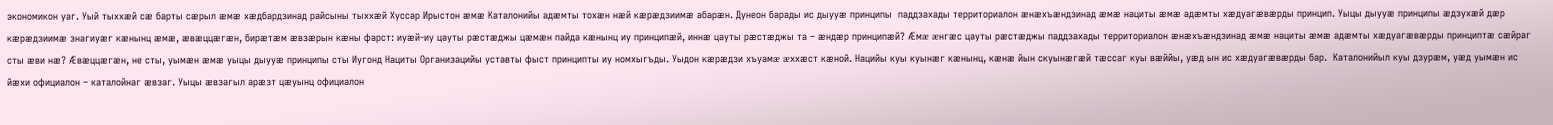экономикон уаг. Уый тыххæй сæ барты сæрыл æмæ хæдбардзинад райсыны тыххæй Хуссар Ирыстон æмæ Каталонийы адæмты тохæн нæй кæрæдзиимæ абарæн. Дунеон барады ис дыууæ принципы  паддзахады территориалон æнæхъæндзинад æмæ нациты æмæ адæмты хæдуагæвæрды принцип. Уыцы дыууæ принципы æдзухæй дæр кæрæдзиимæ знагиуæг кæнынц æмæ, æвæццæгæн, бирæтæм æвзæрын кæны фарст: иуæй-иу цауты рæстæджы цæмæн пайда кæнынц иу принципæй, иннæ цауты рæстæджы та – æндæр принципæй? Æмæ æнгæс цауты рæстæджы паддзахады территориалон æнæхъæндзинад æмæ нациты æмæ адæмты хæдуагæвæрды принциптæ сæйраг сты æви нæ? Æвæццæгæн, не сты, уымæн æмæ уыцы дыууæ принципы сты Иугонд Нациты Организацийы уставты фыст принципты иу номхыгъды. Уыдон кæрæдзи хъуамæ æххæст кæной. Нацийы куы куынæг кæнынц, кæнæ йын скуынæгæй тæссаг куы вæййы, уæд ын ис хæдуагæвæрды бар.  Каталонийыл куы дзурæм, уæд уымæн ис йæхи официалон – каталойнаг æвзаг. Уыцы æвзагыл арæзт цæуынц официалон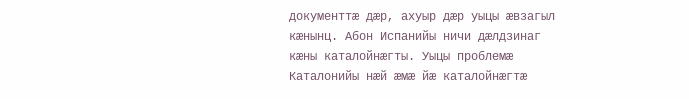документтæ дæр, ахуыр дæр уыцы æвзагыл кæнынц. Абон Испанийы ничи дæлдзинаг кæны каталойнæгты. Уыцы проблемæ Каталонийы нæй æмæ йæ каталойнæгтæ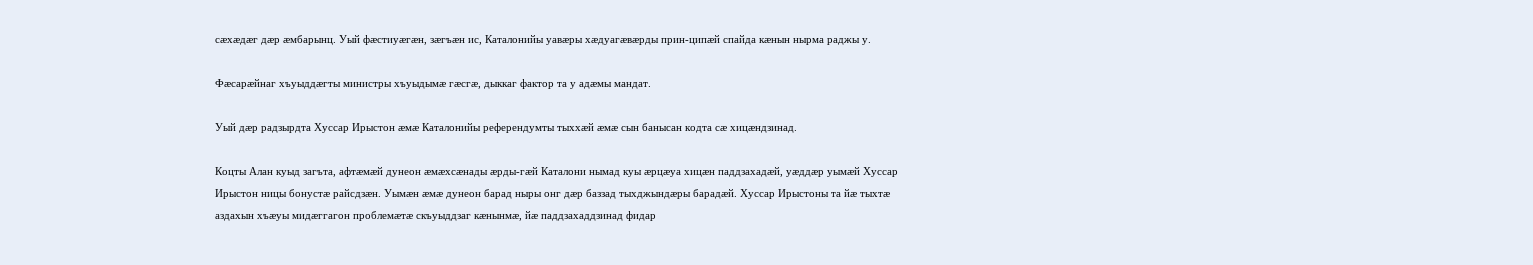сæхæдæг дæр æмбарынц. Уый фæстиуæгæн, зæгъæн ис, Каталонийы уавæры хæдуагæвæрды прин-ципæй спайда кæнын нырма раджы у.

Фæсарæйнаг хъуыддæгты министры хъуыдымæ гæсгæ, дыккаг фактор та у адæмы мандат.

Уый дæр радзырдта Хуссар Ирыстон æмæ Каталонийы референдумты тыххæй æмæ сын банысан кодта сæ хицæндзинад.

Коцты Алан куыд загъта, афтæмæй дунеон æмæхсæнады æрды-гæй Каталони нымад куы æрцæуа хицæн паддзахадæй, уæддæр уымæй Хуссар Ирыстон ницы бонустæ райсдзæн. Уымæн æмæ дунеон барад ныры онг дæр баззад тыхджындæры барадæй. Хуссар Ирыстоны та йæ тыхтæ аздахын хъæуы мидæггагон проблемæтæ скъуыддзаг кæнынмæ, йæ паддзахаддзинад фидар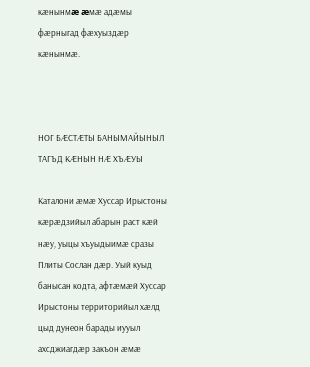кæнынмæ æмæ адæмы фæрныгад фæхуыздæр кæнынмæ.



НОГ БÆСТÆТЫ БАНЫМАЙЫНЫЛ ТАГЪД КÆНЫН НÆ ХЪÆУЫ

Каталони æмæ Хуссар Ирыстоны кæрæдзийыл абарын раст кæй нæу, уыцы хъуыдыимæ сразы Плиты Сослан дæр. Уый куыд банысан кодта, афтæмæй Хуссар Ирыстоны территорийыл хæлд цыд дунеон барады иууыл ахсджиагдæр закъон æмæ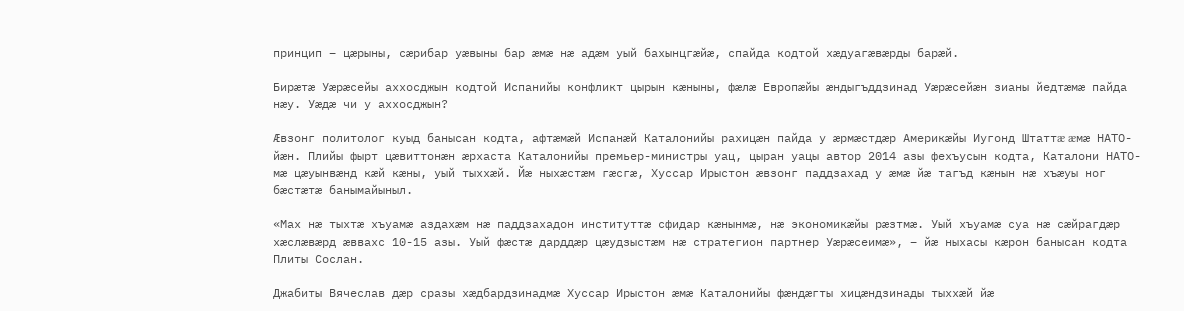принцип – цæрыны, сæрибар уæвыны бар æмæ нæ адæм уый бахынцгæйæ, спайда кодтой хæдуагæвæрды барæй.

Бирæтæ Уæрæсейы аххосджын кодтой Испанийы конфликт цырын кæныны, фæлæ Европæйы æндыгъддзинад Уæрæсейæн зианы йедтæмæ пайда нæу. Уæдæ чи у аххосджын?

Æвзонг политолог куыд банысан кодта, афтæмæй Испанæй Каталонийы рахицæн пайда у æрмæстдæр Америкæйы Иугонд Штаттæ æмæ НАТО-йæн. Плийы фырт цæвиттонæн æрхаста Каталонийы премьер-министры уац, цыран уацы автор 2014 азы фехъусын кодта, Каталони НАТО-мæ цæуынвæнд кæй кæны, уый тыххæй. Йæ ныхæстæм гæсгæ, Хуссар Ирыстон æвзонг паддзахад у æмæ йæ тагъд кæнын нæ хъæуы ног бæстæтæ банымайыныл.

«Мах нæ тыхтæ хъуамæ аздахæм нæ паддзахадон институттæ сфидар кæнынмæ, нæ экономикæйы рæзтмæ. Уый хъуамæ суа нæ сæйрагдæр хæслæвæрд æввахс 10-15 азы. Уый фæстæ дарддæр цæудзыстæм нæ стратегион партнер Уæрæсеимæ», – йæ ныхасы кæрон банысан кодта Плиты Сослан.

Джабиты Вячеслав дæр сразы хæдбардзинадмæ Хуссар Ирыстон æмæ Каталонийы фæндæгты хицæндзинады тыххæй йæ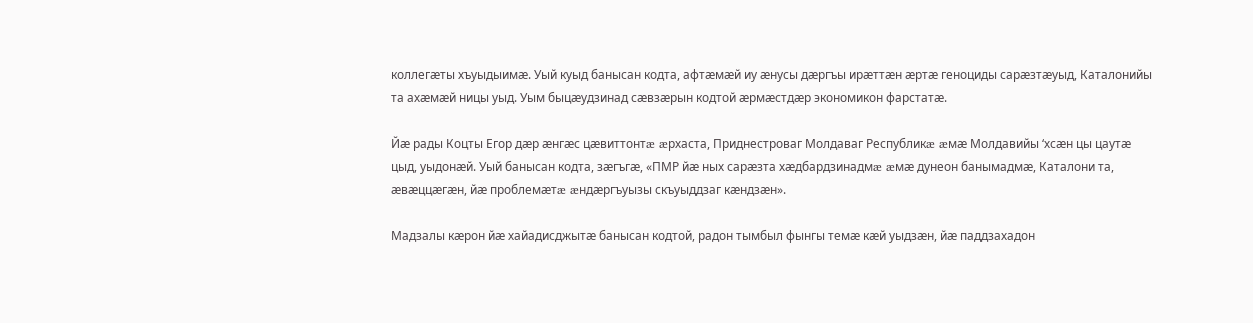коллегæты хъуыдыимæ. Уый куыд банысан кодта, афтæмæй иу æнусы дæргъы ирæттæн æртæ геноциды сарæзтæуыд, Каталонийы та ахæмæй ницы уыд. Уым быцæудзинад сæвзæрын кодтой æрмæстдæр экономикон фарстатæ.

Йæ рады Коцты Егор дæр æнгæс цæвиттонтæ æрхаста, Приднестроваг Молдаваг Республикæ æмæ Молдавийы ‘хсæн цы цаутæ цыд, уыдонæй. Уый банысан кодта, зæгъгæ, «ПМР йæ ных сарæзта хæдбардзинадмæ æмæ дунеон банымадмæ, Каталони та, æвæццæгæн, йæ проблемæтæ æндæргъуызы скъуыддзаг кæндзæн».

Мадзалы кæрон йæ хайадисджытæ банысан кодтой, радон тымбыл фынгы темæ кæй уыдзæн, йæ паддзахадон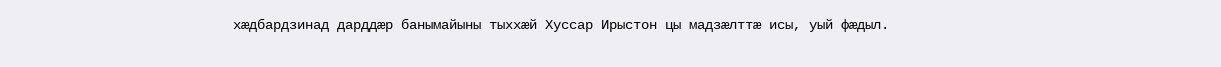хæдбардзинад дарддæр банымайыны тыххæй Хуссар Ирыстон цы мадзæлттæ исы, уый фæдыл.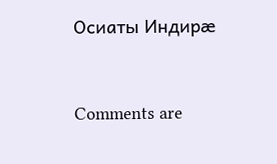Осиаты Индирæ



Comments are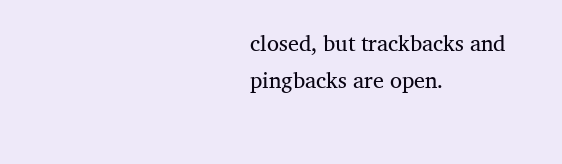closed, but trackbacks and pingbacks are open.